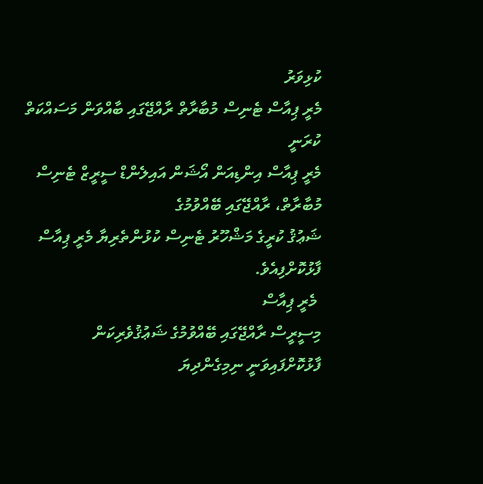ކުޅިވަރު
މެރީ ޕިއާސް ޓެނިސް މުބާރާތް ރާއްޖޭގައި ބާއްވަން މަސައްކަތް ކުރަނީ
މެރީ ޕިއާސް އިންޑިއަން އޯޝަން އައިލެންޑް ސީރީޒް ޓެނިސް މުބާރާތް، ރާއްޖޭގައި ބޭއްވުމުގެ
ޝަޢުޤު ކުރީގެ މަޝްހޫރު ޓެނިސް ކުޅުންތެރިޔާ މެރީ ޕިއާސް ފާޅުކޮށްފިއެވެ.
 މެރީ ޕިއާސް
މިސީރީސް ރާއްޖޭގައި ބޭއްވުމުގެ ޝަޢުޤުވެރިކަން ފާޅުކޮށްފައިވަނީ ނިމިގެންދިޔަ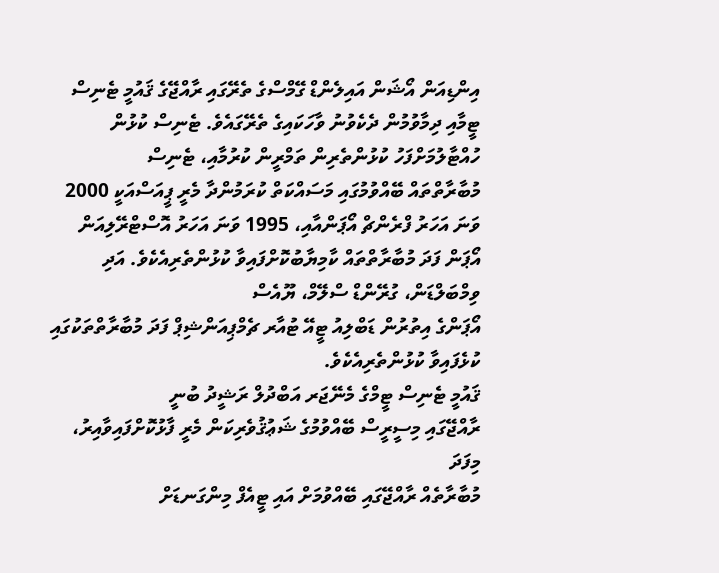އިންޑިއަން އޯޝަން އައިލެންޑް ގޭމްސްގެ ތެރޭގައި ރާއްޖޭގެ ޤައުމީ ޓެނިސް ޓީމާއި ދިމާވުމުން ދެކެވުނު ވާހަކައިގެ ތެރޭގައެވެ. ޓެނިސް ކުޅުން ހުއްޓާލުމަށްފަހު ކުޅުންތެރިން ތަމްރީން ކުރުމާއި، ޓެނިސް
މުބާރާތްތައް ބޭއްވުމުގައި މަސައްކަތް ކުރަމުންދާ މެރީ ޕީއަސްއަކީ 2000 ވަނަ އަހަރު ފްރެންޗް އޯޕަންއާއި، 1995 ވަނަ އަހަރު އޮސްޓްރޭލިއަން އޯޕަން ފަދަ މުބާރާތްތައް ކާމިޔާބުކޮށްފައިވާ ކުޅުންތެރިއެކެވެ. އަދި ވިމްބަލްޑަން، ގުރޭންޑް ސްލޭމް، ޔޫއެސް
އޯޕަންގެ އިތުރުން ޑަބްލިއު ޓީއޭ ޓުއާރ ޗެމްޕިއަންޝިޕް ފަދަ މުބާރާތްތަކުގައި
ކުޅެފައިވާ ކުޅުންތެރިއެކެވެ.
ޤައުމީ ޓެނިސް ޓީމްގެ މެނޭޖަރ އަބްދުލް ރަޝީދު ބުނީ
ރާއްޖޭގައި މިސީރީސް ބޭއްވުމުގެ ޝަޢުޤުވެރިކަން މެރީ ފާޅުކޮށްފައިވާއިރު، މިފަދަ
މުބާރާތެއް ރާއްޖޭގައި ބޭއްވުމަށް އައި ޓީއެފް މިންގަނޑަށް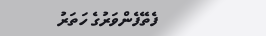ފެތޭފެންވަރުގެ ހަތަރު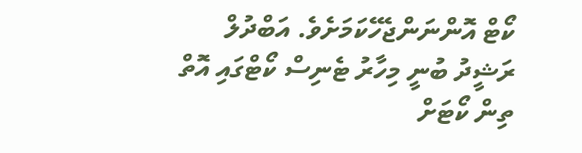ކޯޓް އޮންނަންޖެހޭކަމަށެވެ. އަބްދުލް ރަޝީދު ބުނީ މިހާރު ޓެނިސް ކޯޓްގައި އޮތް
ތިން ކޯޓަށް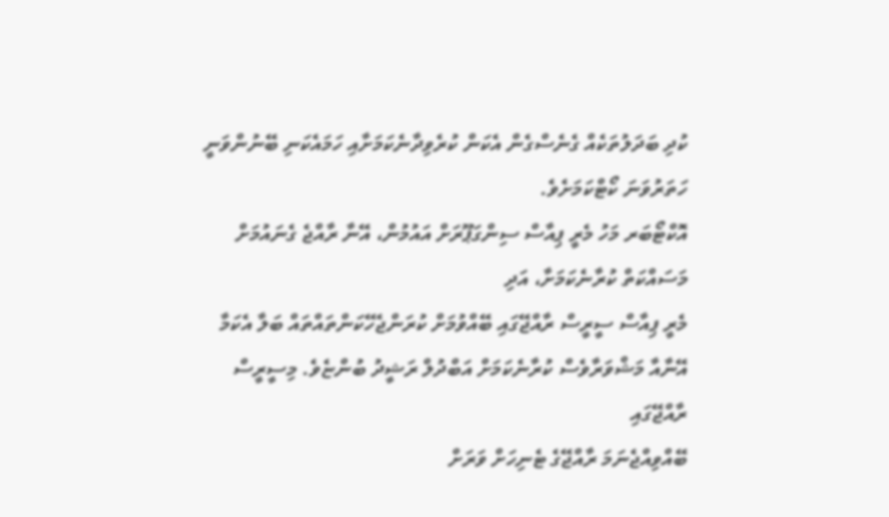ކުދި ބަދަލުތަކެއް ގެނެސްގެން އެކަން ކުރެވިދާނެކަމަށާއި ހަމައެކަނި ބޭނުންވަނީ ހަތަރުވަނަ ކޯޓްކަމަށެވެ.
އޮކްޓޯބަރ މަހު މެރީ ޕިއާސް ސިންގަޕޫރަށް އައުމުން، އޭނާ ރާއްޖެ ގެނައުމަށް މަސައްކަތް ކުރާނެކަމަށާ، އަދި
މެރީ ޕިއާސް ސީރީސް ރާއްޖޭގައި ބޭއްވުމަށް ކުރަންޖެހޭކަންތައްތައް ބަލާ އެކަމާ
އޭނާއާ މަޝްވަރާވެސް ކުރާނެކަމަށް އަބްދުލް ރަޝީދު ބުންޏެވެ. މިސީރީސް ރާއްޖޭގައި
ބޭއްވިއްޖެނަމަ ރާއްޖޭގެ ޓެނިހަށް ވަރަށް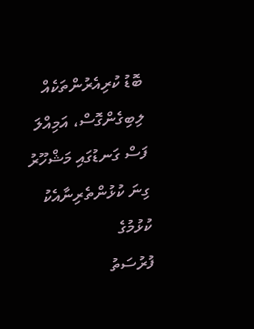ބޮޑު ކުރިއެރުންތަކެއް
ލިބިގެންގޮސް، އަމިއްލަ ފަސް ގަނޑުގައި މަޝްހޫރު ގިނަ ކުޅުންތެރިނާއެކު ކުޅުމުގެ
ފުރުސަތު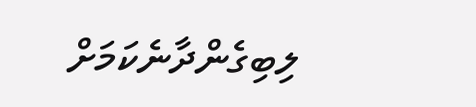ލިބިގެންދާނެކަމަށް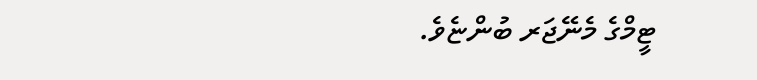ޓީމްގެ މެނޭޖަރ ބުންޏެވެ.